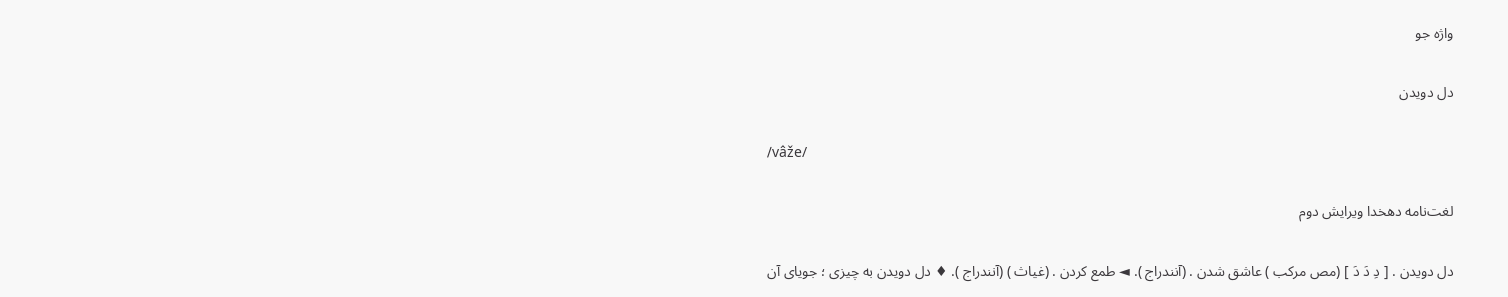واژه جو

دل دویدن

/vâže/

لغت‌نامه دهخدا ویرایش دوم

دل دویدن . [ دِ دَ دَ ] (مص مرکب ) عاشق شدن . (آنندراج ). ◄ طمع کردن . (غیاث ) (آنندراج ). ♦ دل دویدن به چیزی ؛ جویای آن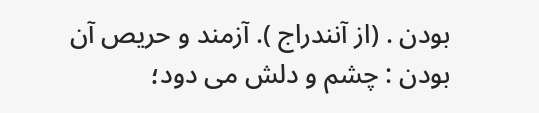بودن . (از آنندراج ). آزمند و حریص آن بودن : چشم و دلش می دود؛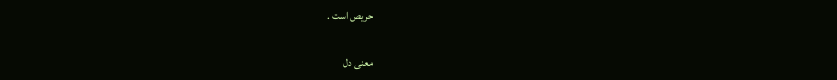حریص است .

معنی دل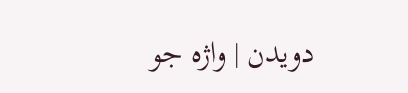دویدن | واژه جو